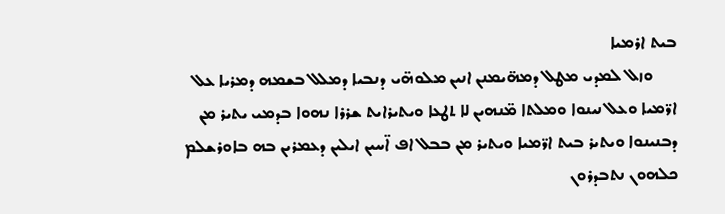ܒܝܬ ܐܪܡܝܐ
      ܘܙܠ ܠܡܕܝ ܡܛܠ ܕܡܗ̈ܝܡܢܢ ܐܢܝܢ ܡܠܘܗ̈ܝ ܕܢܒܝܐ ܕܡܠܠ ܒܫܡܗ ܕܡܪܝܐ ܥܠ ܐܪ̈ܡܝܐ ܘܥܠ ܢܝܢܘܐ ܘܡܠܬܐ ܡ̈ܢܗܝܢ ܠܐ ܬܛܥܐ ܘܝܬܝܪܐܝܬ ܫܪܪܐ ܢܗܘܐ ܒܕܡܝ ܝܬܝܪ ܡܢ ܕܒܢܝܢܘܐ ܘܝܬܝܪ ܒܝܬ ܐܪ̈ܡܝܐ ܘܝܬܝܪ ܡܢ ܒܒܠ ܐܦ ܐ̈ܚܝܢ ܐܝܠܝܢ ܕܥܡܪܝܢ ܒܗ ܒܐܘܪܫܠܡ ܟܠܗܘܢ ܢܬܒܕܪܘܢ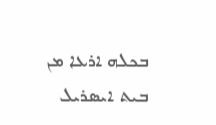ܒܟܠܗ ܐܪܥܐ ܡܢ ܒܝܬ ܐܝܣܪܝܠ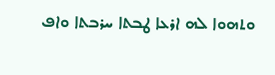ܘܬܗܘܐ ܠܗ ܐܪܥܐ ܛܒܬܐ ܚܪܒܬܐ ܘܐܦ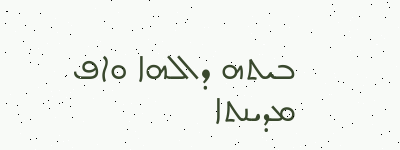ܒܝܬܗ ܕܐܠܗܐ ܘܐܦ ܡܕܝܢܬܐ